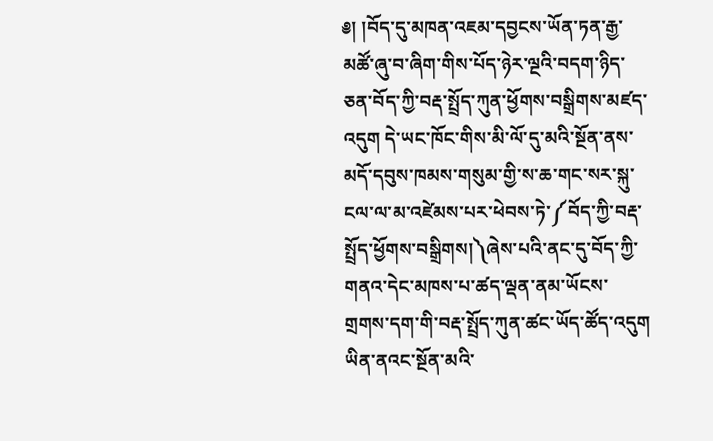༅། །བོད་དུ་མཁན་འཇམ་དབྱངས་ཡོན་ཏན་རྒྱ་མཚོ་ཞུ་བ་ཞིག་གིས་པོད་ཉེར་ལྔའི་བདག་ཉིད་ཅན་བོད་ཀྱི་བརྡ་སྤྲོད་ཀུན་ཕྱོགས་བསྒྲིགས་མཛད་འདུག དེ་ཡང་ཁོང་གིས་མི་ལོ་དུ་མའི་སྔོན་ནས་མདོ་དབུས་ཁམས་གསུམ་གྱི་ས་ཆ་གང་སར་སྐུ་ངལ་ལ་མ་འཛེམས་པར་ཕེབས་ཏེ་༼བོད་ཀྱི་བརྡ་སྤྲོད་ཕྱོགས་བསྒྲིགས།༽ཞེས་པའི་ནང་དུ་བོད་ཀྱི་གནའ་དེང་མཁས་པ་ཚད་ལྡན་ནམ་ཡོངས་གྲགས་དག་གི་བརྡ་སྤྲོད་ཀུན་ཚང་ཡོད་ཚོད་འདུག ཡིན་ནའང་སྔོན་མའི་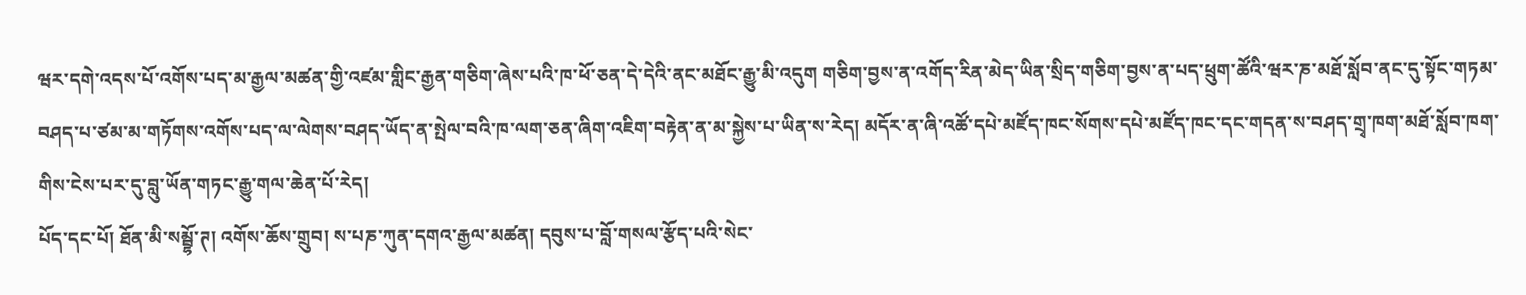ཝར་དགེ་འདས་པོ་འགོས་པད་མ་རྒྱལ་མཚན་གྱི་འཛམ་གླིང་རྒྱན་གཅིག་ཞེས་པའི་ཁ་ཕོ་ཅན་དེ་དེའི་ནང་མཐོང་རྒྱུ་མི་འདུག གཅིག་བྱས་ན་འགོད་རིན་མེད་ཡིན་སྲིད་གཅིག་བྱས་ན་པད་ཕྲུག་ཚོའི་ཝར་ཎ་མཐོ་སློབ་ནང་དུ་སྟོང་གཏམ་བཤད་པ་ཙམ་མ་གཏོགས་འགོས་པད་ལ་ལེགས་བཤད་ཡོད་ན་སྤེལ་བའི་ཁ་ལག་ཅན་ཞིག་འཇིག་བརྟེན་ན་མ་སྐྱེས་པ་ཡིན་ས་རེད། མདོར་ན་ཞི་འཚོ་དཔེ་མཛོད་ཁང་སོགས་དཔེ་མཛོད་ཁང་དང་གདན་ས་བཤད་གྲྭ་ཁག་མཐོ་སློབ་ཁག་གིས་ངེས་པར་དུ་བླུ་ཡོན་གཏང་རྒྱུ་གལ་ཆེན་པོ་རེད།
པོད་དང་པོ། ཐོན་མི་སམྦྷོ་ཊ། འགོས་ཆོས་གྲུབ། ས་པཎ་ཀུན་དགའ་རྒྱལ་མཚན། དབུས་པ་བློ་གསལ་རྩོད་པའི་སེང་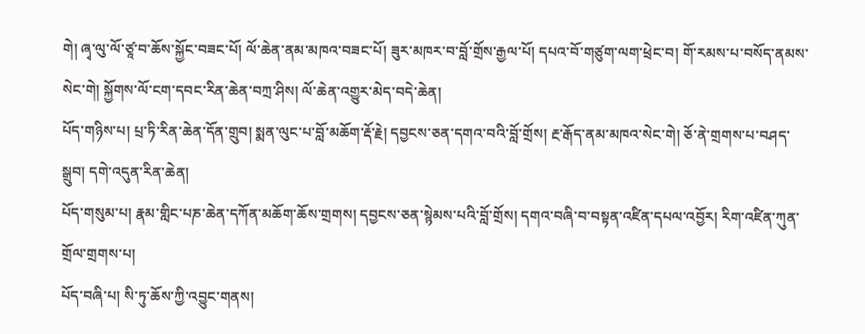གེ། ཞྭ་ལུ་ལོ་ཙཱ་བ་ཆོས་སྐྱོང་བཟང་པོ། ལོ་ཆེན་ནམ་མཁའ་བཟང་པོ། ཟུར་མཁར་བ་བློ་གྲོས་རྒྱལ་པོ། དཔའ་བོ་གཙུག་ལག་ཕྲེང་བ། གོ་རམས་པ་བསོད་ནམས་སེང་གེ། སྐྱོགས་ལོ་ངག་དབང་རིན་ཆེན་བཀྲ་ཤིས། ལོ་ཆེན་འགྱུར་མེད་བདེ་ཆེན།
པོད་གཉིས་པ། པྲ་ཏི་རིན་ཆེན་དོན་གྲུབ། སྨན་ལུང་པ་བློ་མཆོག་རྡོ་རྗེ། དབྱངས་ཅན་དགའ་བའི་བློ་གྲོས། རྔ་རྒོད་ནམ་མཁའ་སེང་གེ། ཅོ་ནེ་གྲགས་པ་བཤད་སྒྲུབ། དགེ་འདུན་རིན་ཆེན།
པོད་གསུམ་པ། རྣམ་གླིང་པཎ་ཆེན་དཀོན་མཆོག་ཆོས་གྲགས། དབྱངས་ཅན་སྙེམས་པའི་བློ་གྲོས། དགའ་བཞི་བ་བསྟན་འཛིན་དཔལ་འབྱོར། རིག་འཛིན་ཀུན་གྲོལ་གྲགས་པ།
པོད་བཞི་པ། སི་ཏུ་ཆོས་ཀྱི་འབྱུང་གནས།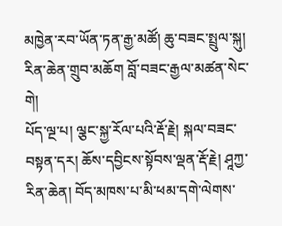མཁྱེན་རབ་ཡོན་ཏན་རྒྱ་མཚོ། ཆུ་བཟང་སྤྲུལ་སྐུ། རིན་ཆེན་གྲུབ་མཆོག བློ་བཟང་རྒྱལ་མཚན་སེང་གེ།
པོད་ལྔ་པ། ལྕང་སྐྱ་རོལ་པའི་རྡོ་རྗེ། སྐལ་བཟང་བསྟན་དར། ཆོས་དབྱིངས་སྟོབས་ལྡན་རྡོ་རྗེ། ཤཱཀྱ་རིན་ཆེན། བོད་མཁས་པ་མི་ཕམ་དགེ་ལེགས་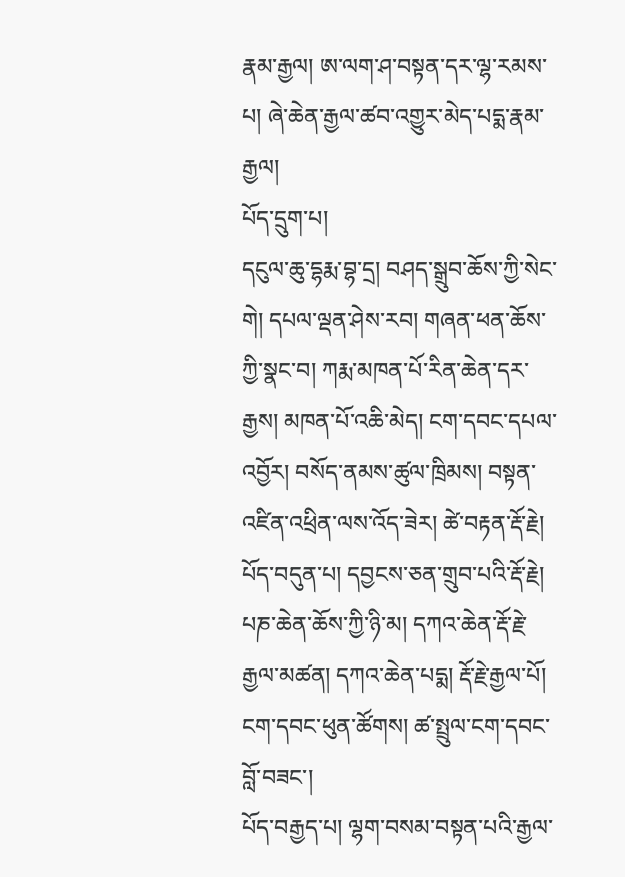རྣམ་རྒྱལ། ཨ་ལག་ཤ་བསྟན་དར་ལྷ་རམས་པ། ཞེ་ཆེན་རྒྱལ་ཚབ་འགྱུར་མེད་པདྨ་རྣམ་རྒྱལ།
པོད་དྲུག་པ།
དངུལ་ཆུ་དྷརྨ་བྷ་དྲ། བཤད་སྒྲུབ་ཆོས་ཀྱི་སེང་གེ། དཔལ་ལྡན་ཤེས་རབ། གཞན་ཕན་ཆོས་ཀྱི་སྣང་བ། ཀརྨ་མཁན་པོ་རིན་ཆེན་དར་རྒྱས། མཁན་པོ་འཆི་མེད། ངག་དབང་དཔལ་འབྱོར། བསོད་ནམས་ཚུལ་ཁྲིམས། བསྟན་འཛིན་འཕྲིན་ལས་འོད་ཟེར། ཚེ་བརྟན་རྡོ་རྗེ།
པོད་བདུན་པ། དབྱངས་ཅན་གྲུབ་པའི་རྡོ་རྗེ། པཎ་ཆེན་ཆོས་ཀྱི་ཉི་མ། དཀའ་ཆེན་རྡོ་རྗེ་རྒྱལ་མཚན། དཀའ་ཆེན་པདྨ། རྡོ་རྗེ་རྒྱལ་པོ། ངག་དབང་ཕུན་ཚོགས། ཚ་སྤྲུལ་ངག་དབང་བློ་བཟང་།
པོད་བརྒྱད་པ། ལྷག་བསམ་བསྟན་པའི་རྒྱལ་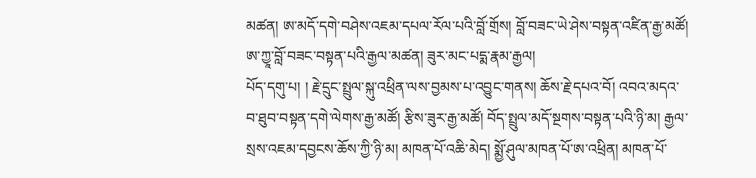མཚན། ཨ་མདོ་དགེ་བཤེས་འཇམ་དཔལ་རོལ་པའི་བློ་གྲོས། བློ་བཟང་ཡེ་ཤེས་བསྟན་འཛིན་རྒྱ་མཚོ། ཨ་ཀྱཱ་བློ་བཟང་བསྟན་པའི་རྒྱལ་མཚན། ཟུར་མང་པདྨ་རྣམ་རྒྱལ།
པོད་དགུ་པ། ། རྗེ་དྲུང་སྤྲུལ་སྐུ་འཕྲིན་ལས་བྱམས་པ་འབྱུང་གནས། ཆོས་རྗེ་དཔའ་བོ། འབའ་མདའ་བ་ཐུབ་བསྟན་དགེ་ལེགས་རྒྱ་མཚོ། རྩིས་ཟུར་རྒྱ་མཚོ། བོད་སྤྲུལ་མདོ་སྔགས་བསྟན་པའི་ཉི་མ། རྒྱལ་སྲས་འཇམ་དབྱངས་ཆོས་ཀྱི་ཉི་མ། མཁན་པོ་འཆི་མེད། སྨྱོ་ཤུལ་མཁན་པོ་ཨ་འཕྲིན། མཁན་པོ་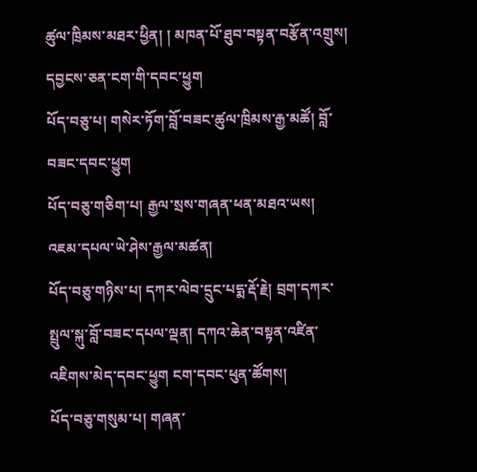ཚུལ་ཁྲིམས་མཐར་ཕྱིན། ། མཁན་པོ་ཐུབ་བསྟན་བརྩོན་འགྲུས། དབྱངས་ཅན་ངག་གི་དབང་ཕྱུག
པོད་བཅུ་པ། གསེར་ཏོག་བློ་བཟང་ཚུལ་ཁྲིམས་རྒྱ་མཚོ། བློ་བཟང་དབང་ཕྱུག
པོད་བཅུ་གཅིག་པ། རྒྱལ་སྲས་གཞན་ཕན་མཐའ་ཡས། འཇམ་དཔལ་ཡེ་ཤེས་རྒྱལ་མཚན།
པོད་བཅུ་གཉིས་པ། དཀར་ལེབ་དྲུང་པདྨ་རྡོ་རྗེ། བྲག་དཀར་སྤྲུལ་སྐུ་བློ་བཟང་དཔལ་ལྡན། དཀའ་ཆེན་བསྟན་འཛིན་འཇིགས་མེད་དབང་ཕྱུག ངག་དབང་ཕུན་ཚོགས།
པོད་བཅུ་གསུམ་པ། གཞན་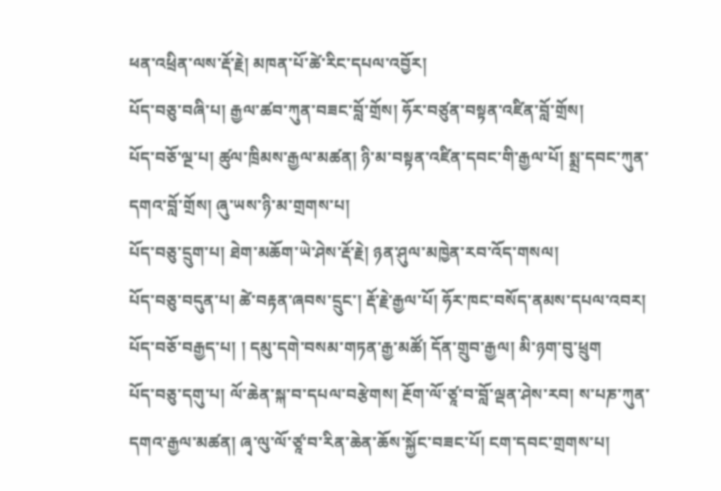ཕན་འཕྲིན་ལས་རྡོ་རྗེ། མཁན་པོ་ཚེ་རིང་དཔལ་འབྱོར།
པོད་བཅུ་བཞི་པ། རྒྱལ་ཚབ་ཀུན་བཟང་བློ་གྲོས། ཧོར་བཙུན་བསྟན་འཛིན་བློ་གྲོས།
པོད་བཅོ་ལྔ་པ། ཚུལ་ཁྲིམས་རྒྱལ་མཚན། ཉི་མ་བསྟན་འཛིན་དབང་གི་རྒྱལ་པོ། སྨྲ་དབང་ཀུན་དགའ་བློ་གྲོས། ཞུ་ཡས་ཉི་མ་གྲགས་པ།
པོད་བཅུ་དྲུག་པ། ཐེག་མཆོག་ཡེ་ཤེས་རྡོ་རྗེ། ཉན་ཤུལ་མཁྱེན་རབ་འོད་གསལ།
པོད་བཅུ་བདུན་པ། ཚེ་བརྟན་ཞབས་དྲུང་། རྡོ་རྗེ་རྒྱལ་པོ། ཧོར་ཁང་བསོད་ནམས་དཔལ་འབར།
པོད་བཅོ་བརྒྱད་པ། ། དམུ་དགེ་བསམ་གཏན་རྒྱ་མཚོ། དོན་གྲུབ་རྒྱལ། མི་ཉག་བུ་ཕྲུག
པོད་བཅུ་དགུ་པ། ལོ་ཆེན་སྐ་བ་དཔལ་བརྩེགས། རྔོག་ལོ་ཙཱ་བ་བློ་ལྡན་ཤེས་རབ། ས་པཎ་ཀུན་དགའ་རྒྱལ་མཚན། ཞྭ་ལུ་ལོ་ཙཱ་བ་རིན་ཆེན་ཆོས་སྐྱོང་བཟང་པོ། ངག་དབང་གྲགས་པ།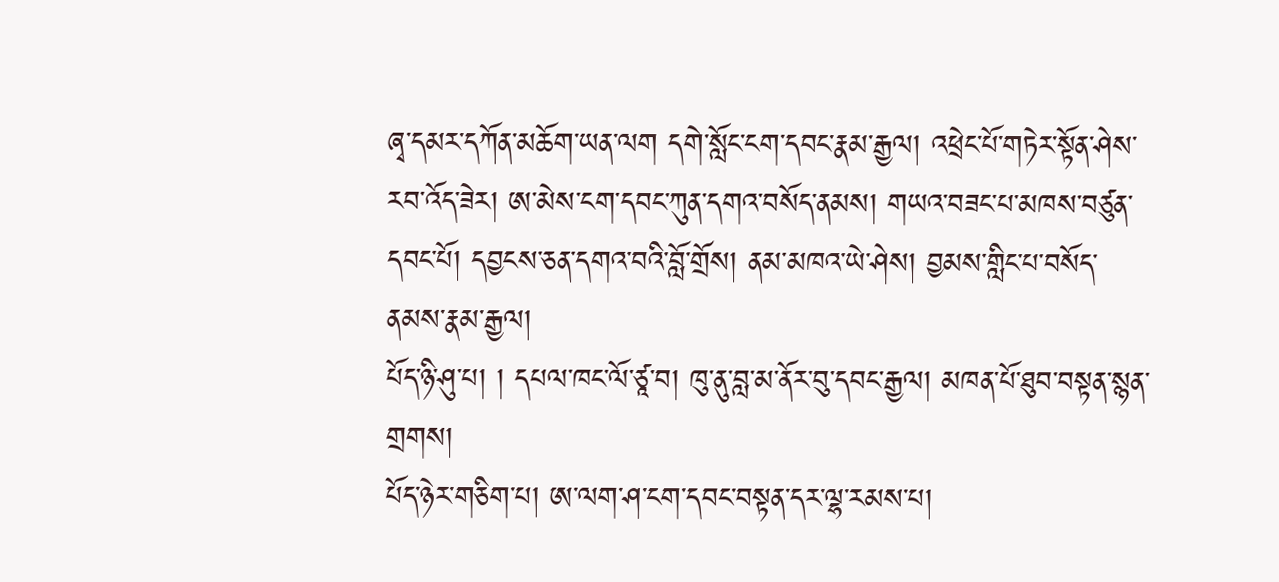ཞྭ་དམར་དཀོན་མཆོག་ཡན་ལག དགེ་སློང་ངག་དབང་རྣམ་རྒྱལ། འཕྲེང་པོ་གཏེར་སྟོན་ཤེས་རབ་འོད་ཟེར། ཨ་མེས་ངག་དབང་ཀུན་དགའ་བསོད་ནམས། གཡའ་བཟང་པ་མཁས་བཙུན་དབང་པོ། དབྱངས་ཅན་དགའ་བའི་བློ་གྲོས། ནམ་མཁའ་ཡེ་ཤེས། བྱམས་གླིང་པ་བསོད་ནམས་རྣམ་རྒྱལ།
པོད་ཉི་ཤུ་པ། ། དཔལ་ཁང་ལོ་ཙཱ་བ། ཁུ་ནུ་བླ་མ་ནོར་བུ་དབང་རྒྱལ། མཁན་པོ་ཐུབ་བསྟན་སྙན་གྲགས།
པོད་ཉེར་གཅིག་པ། ཨ་ལག་ཤ་ངག་དབང་བསྟན་དར་ལྷ་རམས་པ།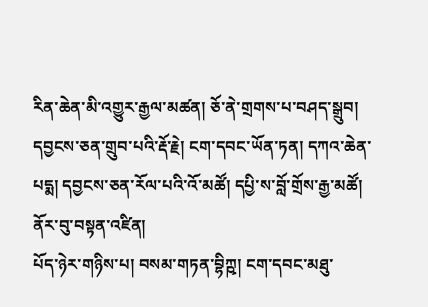རིན་ཆེན་མི་འགྱུར་རྒྱལ་མཚན། ཅོ་ནེ་གྲགས་པ་བཤད་སྒྲུབ། དབྱངས་ཅན་གྲུབ་པའི་རྡོ་རྗེ། ངག་དབང་ཡོན་ཏན། དཀའ་ཆེན་པདྨ། དབྱངས་ཅན་རོལ་པའི་འོ་མཚོ། དཔྱི་ས་བློ་གྲོས་རྒྱ་མཚོ། ནོར་བུ་བསྟན་འཛིན།
པོད་ཉེར་གཉིས་པ། བསམ་གཏན་བྷིཀྵ། ངག་དབང་མཐུ་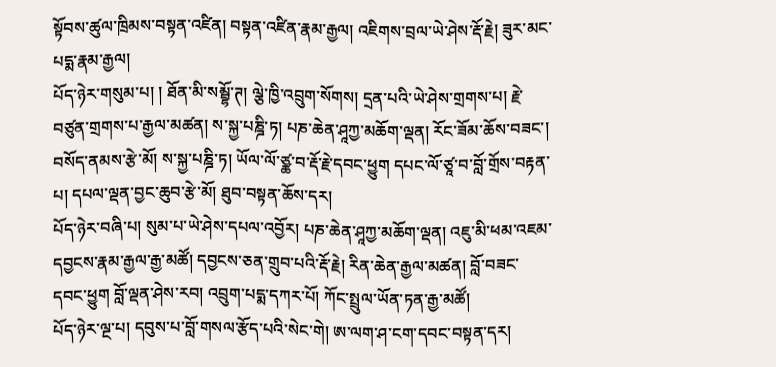སྟོབས་ཚུལ་ཁྲིམས་བསྟན་འཛིན། བསྟན་འཛིན་རྣམ་རྒྱལ། འཇིགས་བྲལ་ཡེ་ཤེས་རྡོ་རྗེ། ཟུར་མང་པདྨ་རྣམ་རྒྱལ།
པོད་ཉེར་གསུམ་པ། ། ཐོན་མི་སམྦྷོ་ཊ། ལྕེ་ཁྱི་འབྲུག་སོགས། དྲན་པའི་ཡེ་ཤེས་གྲགས་པ། རྗེ་བཙུན་གྲགས་པ་རྒྱལ་མཚན། ས་སྐྱ་པཎྜི་ཏ། པཎ་ཆེན་ཤཱཀྱ་མཆོག་ལྡན། རོང་ཟོམ་ཆོས་བཟང་། བསོད་ནམས་རྩེ་མོ། ས་སྐྱ་པཎྜི་ཏ། ཡོལ་ལོ་ཙྪ་བ་རྡོ་རྗེ་དབང་ཕྱུག དཔང་ལོ་ཙཱ་བ་བློ་གྲོས་བརྟན་པ། དཔལ་ལྡན་བྱང་ཆུབ་རྩེ་མོ། ཐུབ་བསྟན་ཆོས་དར།
པོད་ཉེར་བཞི་པ། སུམ་པ་ཡེ་ཤེས་དཔལ་འབྱོར། པཎ་ཆེན་ཤཱཀྱ་མཆོག་ལྡན། འཇུ་མི་ཕམ་འཇམ་དབྱངས་རྣམ་རྒྱལ་རྒྱ་མཚོ། དབྱངས་ཅན་གྲུབ་པའི་རྡོ་རྗེ། རིན་ཆེན་རྒྱལ་མཚན། བློ་བཟང་དབང་ཕྱུག བློ་ལྡན་ཤེས་རབ། འབྲུག་པདྨ་དཀར་པོ། ཀོང་སྤྲུལ་ཡོན་ཏན་རྒྱ་མཚོ།
པོད་ཉེར་ལྔ་པ། དབུས་པ་བློ་གསལ་རྩོད་པའི་སེང་གེ། ཨ་ལག་ཤ་ངག་དབང་བསྟན་དར།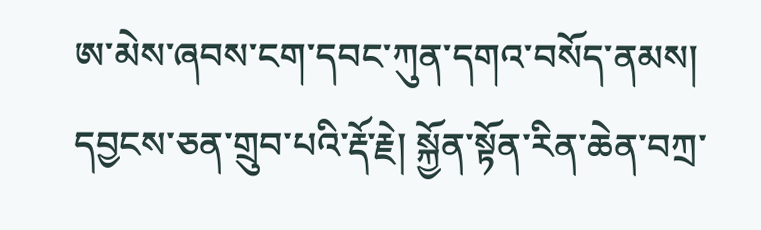ཨ་མེས་ཞབས་ངག་དབང་ཀུན་དགའ་བསོད་ནམས། དབྱངས་ཅན་གྲུབ་པའི་རྡོ་རྗེ། སྐྱོན་སྟོན་རིན་ཆེན་བཀྲ་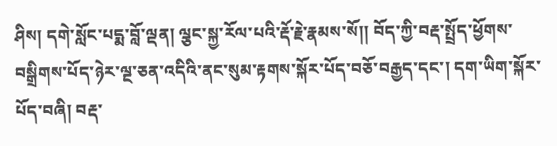ཤིས། དགེ་སློང་པདྨ་བློ་ལྡན། ལྕང་སྐྱ་རོལ་པའི་རྡོ་རྗེ་རྣམས་སོ།། བོད་ཀྱི་བརྡ་སྤྲོད་ཕྱོགས་བསྒྲིགས་པོད་ཉེར་ལྔ་ཅན་འདིའི་ནང་སུམ་རྟགས་སྐོར་པོད་བཅོ་བརྒྱད་དང་། དག་ཡིག་སྐོར་པོད་བཞི། བརྡ་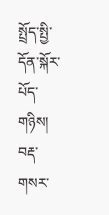སྤྲོད་སྤྱི་དོན་སྐོར་པོད་གཉིས། བརྡ་གསར་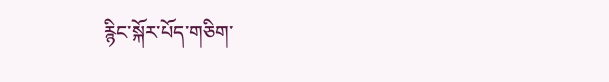རྙིང་སྐོར་པོད་གཅིག་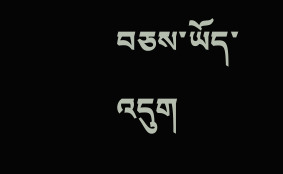བཅས་ཡོད་འདུག